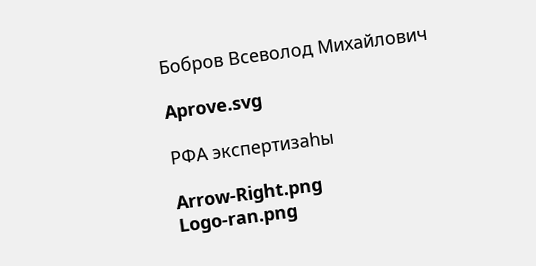Бобров Всеволод Михайлович

Aprove.svg

РФА экспертизаһы

Arrow-Right.png
Logo-ran.png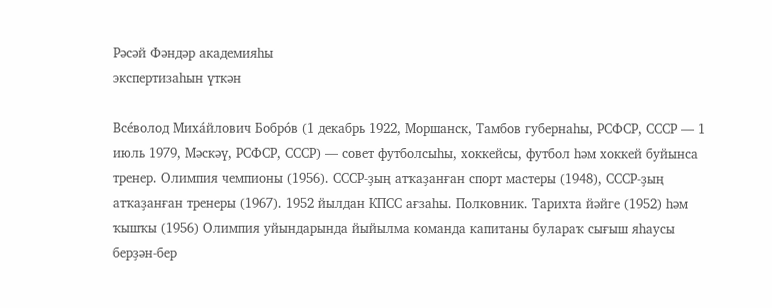Рәсәй Фәндәр академияһы
экспертизаһын үткән

Все́волод Миха́йлович Бобро́в (1 декабрь 1922, Моршанск, Тамбов губернаһы, РСФСР, СССР — 1 июль 1979, Мәскәү, РСФСР, СССР) — совет футболсыһы, хоккейсы, футбол һәм хоккей буйынса тренер. Олимпия чемпионы (1956). СССР-ҙың атҡаҙанған спорт мастеры (1948), СССР-ҙың атҡаҙанған тренеры (1967). 1952 йылдан КПСС ағзаһы. Полковник. Тарихта йәйге (1952) һәм ҡышҡы (1956) Олимпия уйындарында йыйылма команда капитаны булараҡ сығыш яһаусы берҙән-бер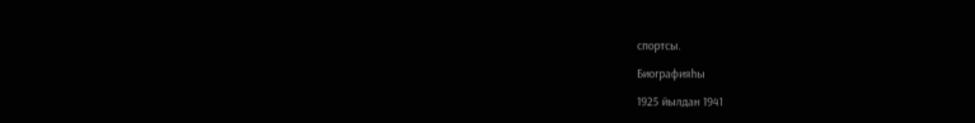спортсы.

Биографияһы

1925 йылдан 1941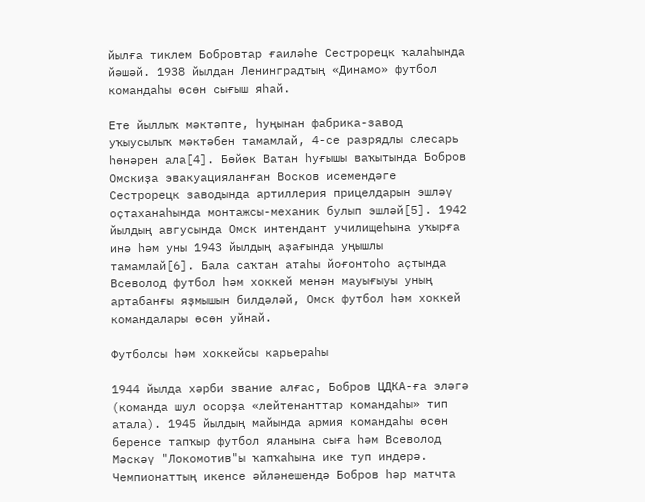йылға тиклем Бобровтар ғаиләһе Сестрорецк ҡалаһында йәшәй. 1938 йылдан Ленинградтың «Динамо» футбол командаһы өсөн сығыш яһай.

Ете йыллыҡ мәктәпте, һуңынан фабрика-завод уҡыусылыҡ мәктәбен тамамлай, 4-се разрядлы слесарь һөнәрен ала[4]. Бөйөк Ватан һуғышы ваҡытында Бобров Омскиҙа эвакуацияланған Восков исемендәге Сестрорецк заводында артиллерия прицелдарын эшләү оҫтаханаһында монтажсы-механик булып эшләй[5]. 1942 йылдың авгусында Омск интендант училищеһына уҡырға инә һәм уны 1943 йылдың аҙағында уңышлы тамамлай[6]. Бала саҡтан атаһы йоғонтоһо аҫтында Всеволод футбол һәм хоккей менән мауығыуы уның артабанғы яҙмышын билдәләй, Омск футбол һәм хоккей командалары өсөн уйнай.

Футболсы һәм хоккейсы карьераһы

1944 йылда хәрби звание алғас, Бобров ЦДКА-ға эләгә (команда шул осорҙа «лейтенанттар командаһы» тип атала). 1945 йылдың майында армия командаһы өсөн беренсе тапҡыр футбол яланына сыға һәм Всеволод Мәскәү "Локомотив"ы ҡапҡаһына ике туп индерә. Чемпионаттың икенсе әйләнешендә Бобров һәр матчта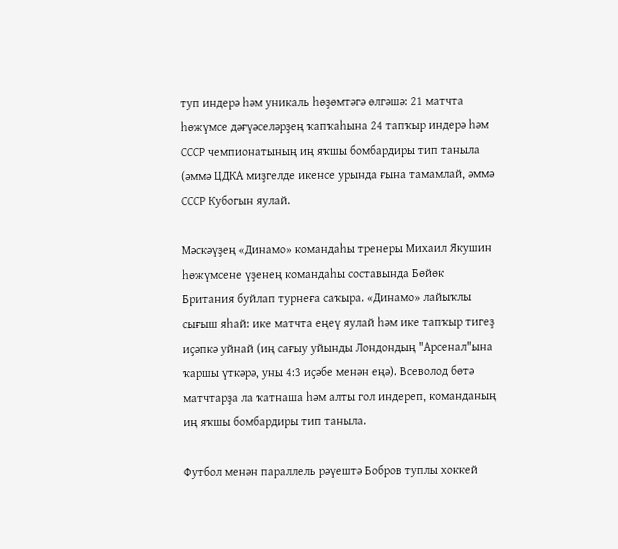туп индерә һәм уникаль һөҙөмтәгә өлгәшә: 21 матчта һөжүмсе дәғүәселәрҙең ҡапҡаһына 24 тапҡыр индерә һәм СССР чемпионатының иң яҡшы бомбардиры тип таныла (әммә ЦДКА миҙгелде икенсе урында ғына тамамлай, әммә СССР Кубогын яулай.

Мәскәүҙең «Динамо» командаһы тренеры Михаил Якушин һөжүмсене үҙенең командаһы составында Бөйөк Британия буйлап турнеға саҡыра. «Динамо» лайыҡлы сығыш яһай: ике матчта еңеү яулай һәм ике тапҡыр тигеҙ иҫәпкә уйнай (иң сағыу уйынды Лондондың "Арсенал"ына ҡаршы үткәрә, уны 4:3 иҫәбе менән еңә). Всеволод бөтә матчтарҙа ла ҡатнаша һәм алты гол индереп, команданың иң яҡшы бомбардиры тип таныла.

Футбол менән параллель рәүештә Бобров туплы хоккей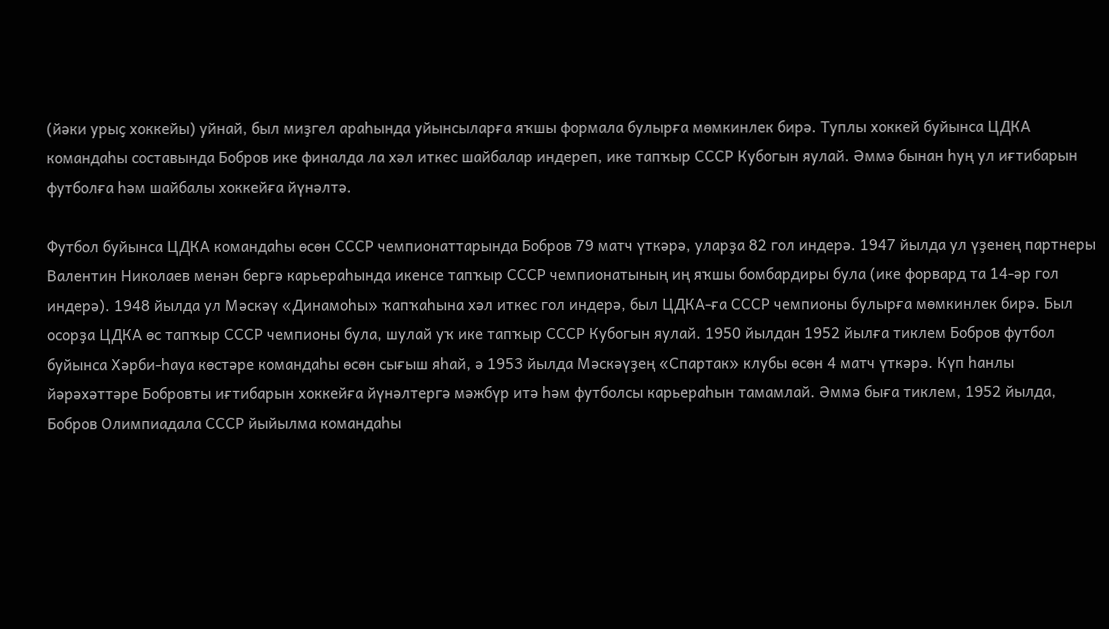(йәки урыҫ хоккейы) уйнай, был миҙгел араһында уйынсыларға яҡшы формала булырға мөмкинлек бирә. Туплы хоккей буйынса ЦДКА командаһы составында Бобров ике финалда ла хәл иткес шайбалар индереп, ике тапҡыр СССР Кубогын яулай. Әммә бынан һуң ул иғтибарын футболға һәм шайбалы хоккейға йүнәлтә.

Футбол буйынса ЦДКА командаһы өсөн СССР чемпионаттарында Бобров 79 матч үткәрә, уларҙа 82 гол индерә. 1947 йылда ул үҙенең партнеры Валентин Николаев менән бергә карьераһында икенсе тапҡыр СССР чемпионатының иң яҡшы бомбардиры була (ике форвард та 14-әр гол индерә). 1948 йылда ул Мәскәү «Динамоһы» ҡапҡаһына хәл иткес гол индерә, был ЦДКА-ға СССР чемпионы булырға мөмкинлек бирә. Был осорҙа ЦДКА өс тапҡыр СССР чемпионы була, шулай уҡ ике тапҡыр СССР Кубогын яулай. 1950 йылдан 1952 йылға тиклем Бобров футбол буйынса Хәрби-һауа көстәре командаһы өсөн сығыш яһай, ә 1953 йылда Мәскәүҙең «Спартак» клубы өсөн 4 матч үткәрә. Күп һанлы йәрәхәттәре Бобровты иғтибарын хоккейға йүнәлтергә мәжбүр итә һәм футболсы карьераһын тамамлай. Әммә быға тиклем, 1952 йылда, Бобров Олимпиадала СССР йыйылма командаһы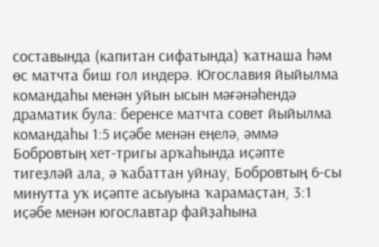составында (капитан сифатында) ҡатнаша һәм өс матчта биш гол индерә. Югославия йыйылма командаһы менән уйын ысын мәғәнәһендә драматик була: беренсе матчта совет йыйылма командаһы 1:5 иҫәбе менән еңелә, әммә Бобровтың хет-тригы арҡаһында иҫәпте тигеҙләй ала, ә ҡабаттан уйнау, Бобровтың 6-сы минутта уҡ иҫәпте асыуына ҡарамаҫтан, 3:1 иҫәбе менән югославтар файҙаһына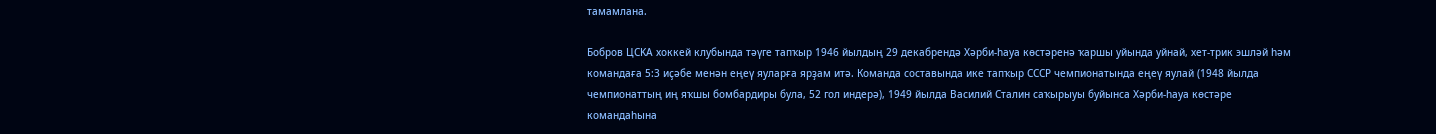тамамлана.

Бобров ЦСKA хоккей клубында тәүге тапҡыр 1946 йылдың 29 декабрендә Хәрби-һауа көстәренә ҡаршы уйында уйнай, хет-трик эшләй һәм командаға 5:3 иҫәбе менән еңеү яуларға ярҙам итә. Команда составында ике тапҡыр СССР чемпионатында еңеү яулай (1948 йылда чемпионаттың иң яҡшы бомбардиры була, 52 гол индерә), 1949 йылда Василий Сталин саҡырыуы буйынса Хәрби-һауа көстәре командаһына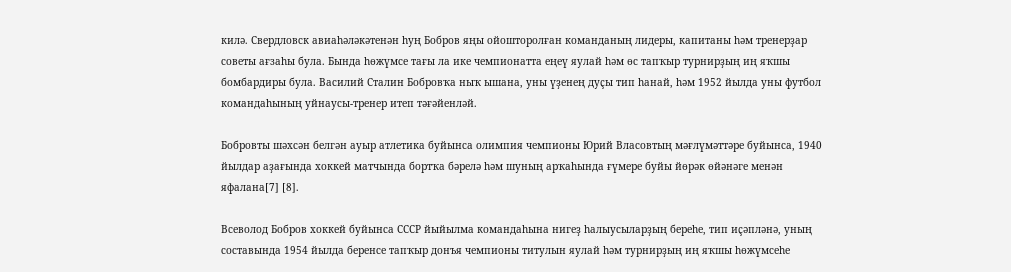килә. Свердловск авиаһәләкәтенән һуң Бобров яңы ойошторолған команданың лидеры, капитаны һәм тренерҙар советы ағзаһы була. Бында һөжүмсе тағы ла ике чемпионатта еңеү яулай һәм өс тапҡыр турнирҙың иң яҡшы бомбардиры була. Василий Сталин Бобровҡа ныҡ ышана, уны үҙенең дуҫы тип һанай, һәм 1952 йылда уны футбол командаһының уйнаусы-тренер итеп тәғәйенләй.

Бобровты шәхсән белгән ауыр атлетика буйынса олимпия чемпионы Юрий Власовтың мәғлүмәттәре буйынса, 1940 йылдар аҙағында хоккей матчында бортҡа бәрелә һәм шуның арҡаһында ғүмере буйы йөрәк өйәнәге менән яфалана[7] [8].

Всеволод Бобров хоккей буйынса СССР йыйылма командаһына нигеҙ һалыусыларҙың береһе, тип иҫәпләнә, уның составында 1954 йылда беренсе тапҡыр донъя чемпионы титулын яулай һәм турнирҙың иң яҡшы һөжүмсеһе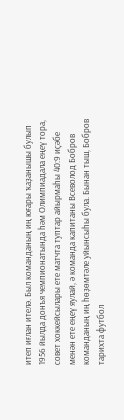итеп иғлан ителә. Был команданың иң юғары ҡаҙанышы булып 1956 йылда донъя чемпионатында һәм Олимпиадала еңеү тора, совет хоккейсылары ете матчта туптар айырмаһы 40:9 иҫәбе менән ете еңеү яулай, ә команда капитаны Всеволод Бобров команданың иң һөҙөмтәле уйынсыһы була. Бынан тыш, Бобров тарихта футбол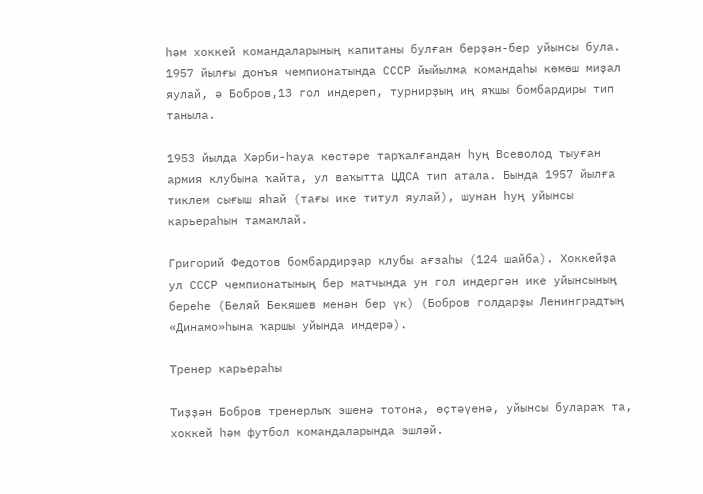һәм хоккей командаларының капитаны булған берҙән-бер уйынсы була. 1957 йылғы донъя чемпионатында СССР йыйылма командаһы көмөш миҙал яулай, ә Бобров,13 гол индереп, турнирҙың иң яҡшы бомбардиры тип таныла.

1953 йылда Хәрби-һауа көстәре тарҡалғандан һуң Всеволод тыуған армия клубына ҡайта, ул ваҡытта ЦДСА тип атала. Бында 1957 йылға тиклем сығыш яһай (тағы ике титул яулай), шунан һуң уйынсы карьераһын тамамлай.

Григорий Федотов бомбардирҙар клубы ағзаһы (124 шайба). Хоккейҙа ул СССР чемпионатының бер матчында ун гол индергән ике уйынсының береһе (Беляй Бекяшев менән бер үк) (Бобров голдарҙы Ленинградтың «Динамо»һына ҡаршы уйында индерә).

Тренер карьераһы

Тиҙҙән Бобров тренерлыҡ эшенә тотона, өҫтәүенә, уйынсы булараҡ та, хоккей һәм футбол командаларында эшләй.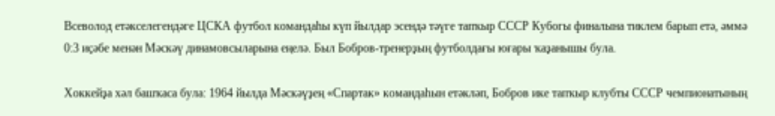Всеволод етәкселегендәге ЦСКА футбол командаһы күп йылдар эсендә тәүге тапҡыр СССР Кубогы финалына тиклем барып етә, әммә 0:3 иҫәбе менән Мәскәү динамовсыларына еңелә. Был Бобров-тренерҙың футболдағы юғары ҡаҙанышы була.

Хоккейҙа хәл башҡаса була: 1964 йылда Мәскәүҙең «Спартак» командаһын етәкләп, Бобров ике тапҡыр клубты СССР чемпионатының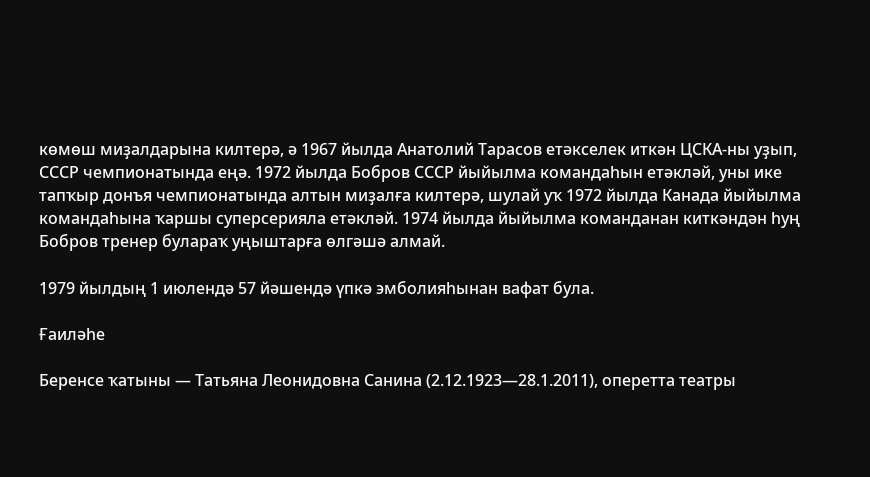көмөш миҙалдарына килтерә, ә 1967 йылда Анатолий Тарасов етәкселек иткән ЦСКА-ны уҙып, СССР чемпионатында еңә. 1972 йылда Бобров СССР йыйылма командаһын етәкләй, уны ике тапҡыр донъя чемпионатында алтын миҙалға килтерә, шулай уҡ 1972 йылда Канада йыйылма командаһына ҡаршы суперсерияла етәкләй. 1974 йылда йыйылма команданан киткәндән һуң Бобров тренер булараҡ уңыштарға өлгәшә алмай.

1979 йылдың 1 июлендә 57 йәшендә үпкә эмболияһынан вафат була.

Ғаиләһе

Беренсе ҡатыны — Татьяна Леонидовна Санина (2.12.1923—28.1.2011), оперетта театры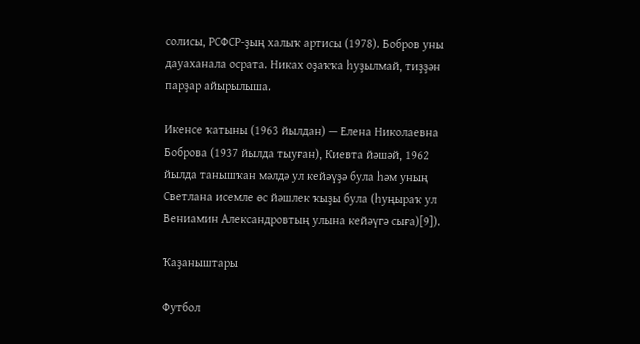солисы, РСФСР-ҙың халыҡ артисы (1978). Бобров уны дауаханала осрата. Никах оҙаҡҡа һуҙылмай, тиҙҙән парҙар айырылыша.

Икенсе ҡатыны (1963 йылдан) — Елена Николаевна Боброва (1937 йылда тыуған), Киевта йәшәй, 1962 йылда танышҡан мәлдә ул кейәүҙә була һәм уның Светлана исемле өс йәшлек ҡыҙы була (һуңыраҡ ул Вениамин Александровтың улына кейәүгә сыға)[9]).

Ҡаҙаныштары

Футбол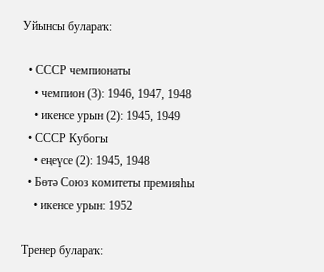Уйынсы булараҡ:

  • СССР чемпионаты
    • чемпион (3): 1946, 1947, 1948
    • икенсе урын (2): 1945, 1949
  • СССР Кубогы
    • еңеүсе (2): 1945, 1948
  • Бөтә Союз комитеты премияһы
    • икенсе урын: 1952

Тренер булараҡ: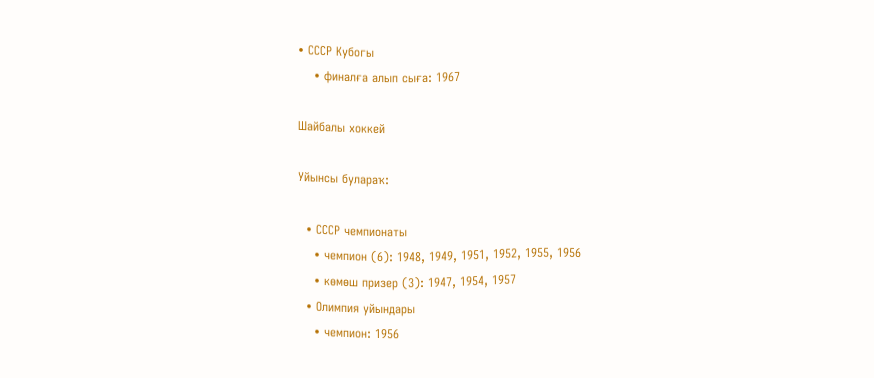• СССР Кубогы
    • финалға алып сыға: 1967

Шайбалы хоккей

Уйынсы булараҡ:

  • СССР чемпионаты
    • чемпион (6): 1948, 1949, 1951, 1952, 1955, 1956
    • көмөш призер (3): 1947, 1954, 1957
  • Олимпия уйындары
    • чемпион: 1956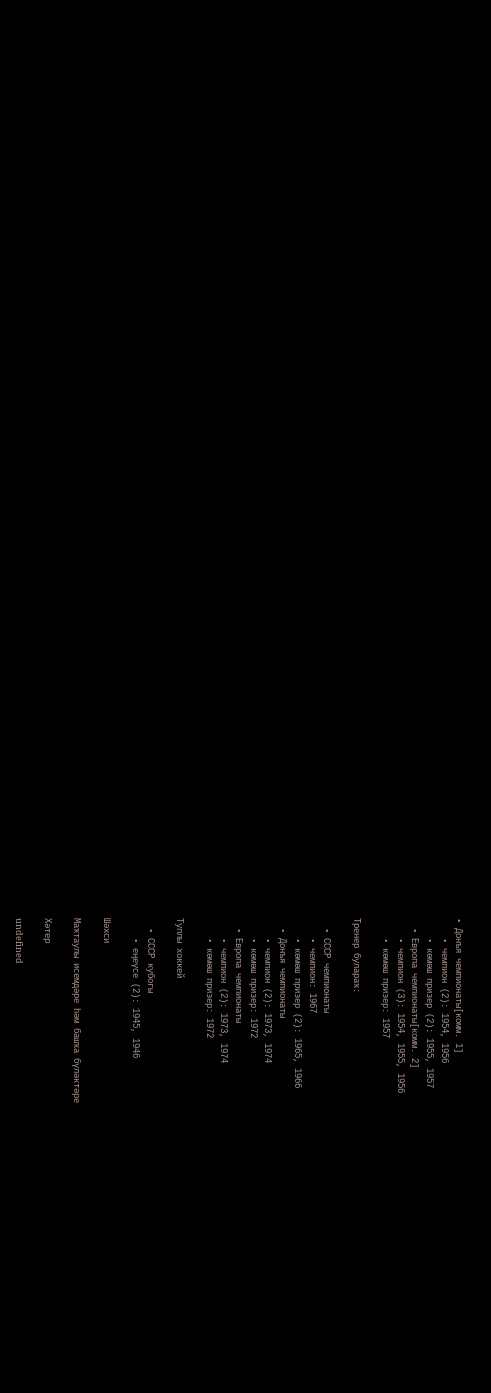• Донъя чемпионаты[комм. 1]
    • чемпион (2): 1954, 1956
    • көмөш призер (2): 1955, 1957
  • Европа чемпионаты[комм. 2]
    • чемпион (3): 1954, 1955, 1956
    • көмөш призер: 1957

Тренер булараҡ:

  • СССР чемпионаты
    • чемпион: 1967
    • көмөш призер (2): 1965, 1966
  • Донъя чемпионаты
    • чемпион (2): 1973, 1974
    • көмөш призер: 1972
  • Европа чемпионаты
    • чемпион (2): 1973, 1974
    • көмөш призер: 1972

Туплы хоккей

  • СССР кубогы
    • еңеүсе (2): 1945, 1946

Шәхси

Маҡтаулы исемдәре һәм башҡа бүләктәре

Хәтер

undefined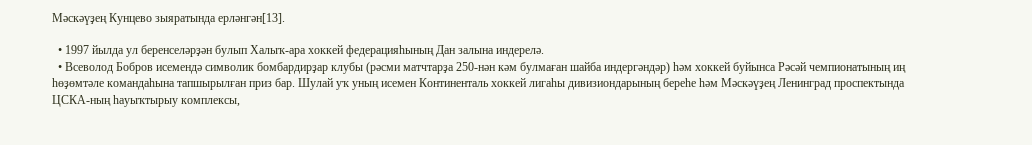Мәскәүҙең Кунцево зыяратында ерләнгән[13].

  • 1997 йылда ул беренселәрҙән булып Халыҡ-ара хоккей федерацияһының Дан залына индерелә.
  • Всеволод Бобров исемендә символик бомбардирҙар клубы (рәсми матчтарҙа 250-нән кәм булмаған шайба индергәндәр) һәм хоккей буйынса Рәсәй чемпионатының иң һөҙөмтәле командаһына тапшырылған приз бар. Шулай уҡ уның исемен Континенталь хоккей лигаһы дивизиондарының береһе һәм Мәскәүҙең Ленинград проспектында ЦСКА-ның һауыҡтырыу комплексы,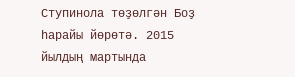Ступинола төҙөлгән Боҙ һарайы йөрөтә. 2015 йылдың мартында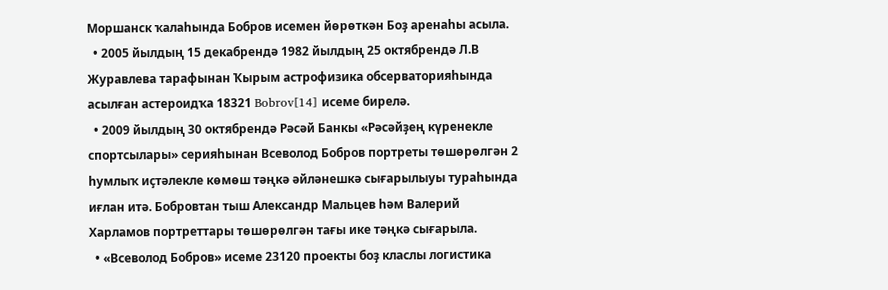Моршанск ҡалаһында Бобров исемен йөрөткән Боҙ аренаһы асыла.
  • 2005 йылдың 15 декабрендә 1982 йылдың 25 октябрендә Л.В Журавлева тарафынан Ҡырым астрофизика обсерваторияһында асылған астероидҡа 18321 Bobrov[14] исеме бирелә.
  • 2009 йылдың 30 октябрендә Рәсәй Банкы «Рәсәйҙең күренекле спортсылары» серияһынан Всеволод Бобров портреты төшөрөлгән 2 һумлыҡ иҫтәлекле көмөш тәңкә әйләнешкә сығарылыуы тураһында иғлан итә. Бобровтан тыш Александр Мальцев һәм Валерий Харламов портреттары төшөрөлгән тағы ике тәңкә сығарыла.
  • «Всеволод Бобров» исеме 23120 проекты боҙ класлы логистика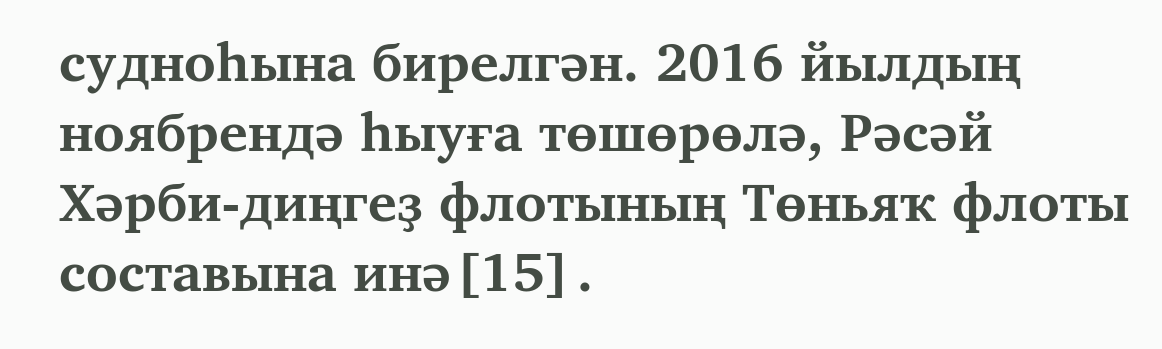судноһына бирелгән. 2016 йылдың ноябрендә һыуға төшөрөлә, Рәсәй Хәрби-диңгеҙ флотының Төньяҡ флоты составына инә[15].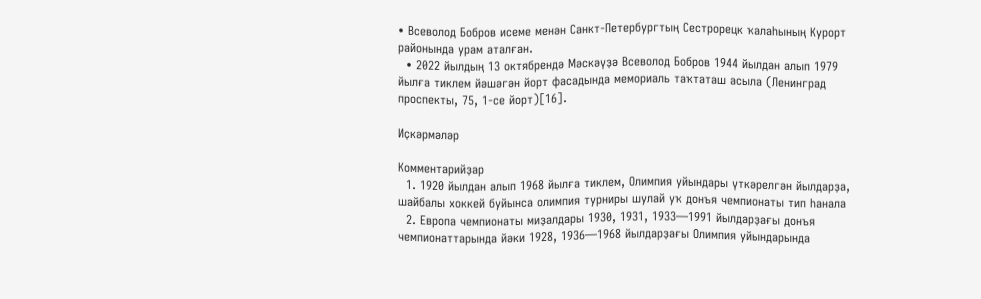• Всеволод Бобров исеме менән Санкт-Петербургтың Сестрорецк ҡалаһының Курорт районында урам аталған.
  • 2022 йылдың 13 октябрендә Мәскәүҙә Всеволод Бобров 1944 йылдан алып 1979 йылға тиклем йәшәгән йорт фасадында мемориаль таҡтаташ асыла (Ленинград проспекты, 75, 1-се йорт)[16].

Иҫкәрмәләр

Комментарийҙар
  1. 1920 йылдан алып 1968 йылға тиклем, Олимпия уйындары үткәрелгән йылдарҙа, шайбалы хоккей буйынса олимпия турниры шулай уҡ донъя чемпионаты тип һанала
  2. Европа чемпионаты миҙалдары 1930, 1931, 1933—1991 йылдарҙағы донъя чемпионаттарында йәки 1928, 1936—1968 йылдарҙағы Олимпия уйындарында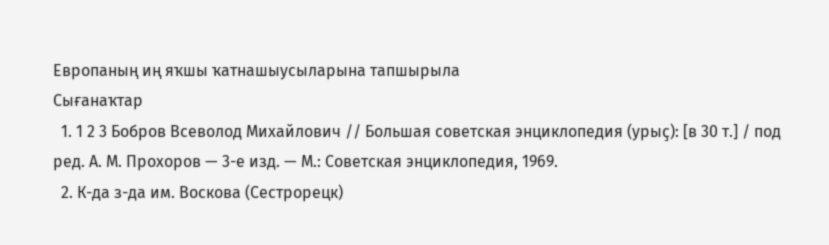Европаның иң яҡшы ҡатнашыусыларына тапшырыла
Сығанаҡтар
  1. 1 2 3 Бобров Всеволод Михайлович // Большая советская энциклопедия (урыҫ): [в 30 т.] / под ред. А. М. Прохоров — 3-е изд. — М.: Советская энциклопедия, 1969.
  2. К-да з-да им. Воскова (Сестрорецк)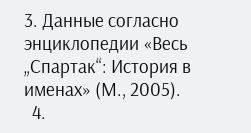3. Данные согласно энциклопедии «Весь „Спартак“: История в именах» (М., 2005).
  4.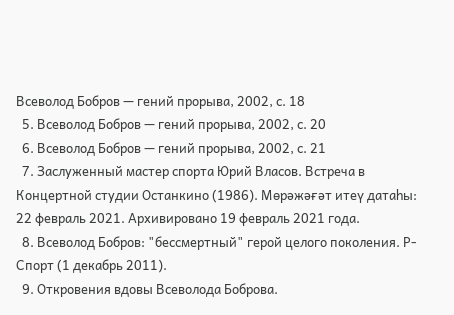Всеволод Бобров — гений прорыва, 2002, с. 18
  5. Всеволод Бобров — гений прорыва, 2002, с. 20
  6. Всеволод Бобров — гений прорыва, 2002, с. 21
  7. Заслуженный мастер спорта Юрий Власов. Встреча в Концертной студии Останкино (1986). Мөрәжәғәт итеү датаһы: 22 февраль 2021. Архивировано 19 февраль 2021 года.
  8. Всеволод Бобров: "бессмертный" герой целого поколения. Р-Спорт (1 декабрь 2011).
  9. Откровения вдовы Всеволода Боброва.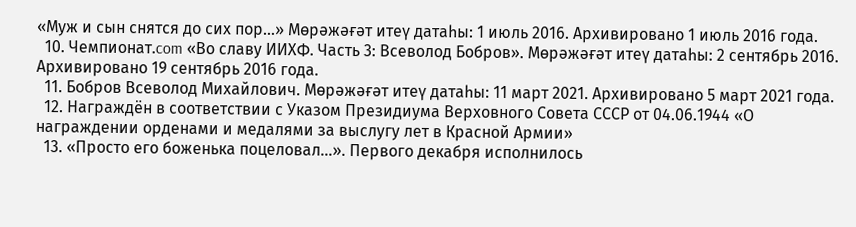«Муж и сын снятся до сих пор…» Мөрәжәғәт итеү датаһы: 1 июль 2016. Архивировано 1 июль 2016 года.
  10. Чемпионат.com «Во славу ИИХФ. Часть 3: Всеволод Бобров». Мөрәжәғәт итеү датаһы: 2 сентябрь 2016. Архивировано 19 сентябрь 2016 года.
  11. Бобров Всеволод Михайлович. Мөрәжәғәт итеү датаһы: 11 март 2021. Архивировано 5 март 2021 года.
  12. Награждён в соответствии с Указом Президиума Верховного Совета СССР от 04.06.1944 «О награждении орденами и медалями за выслугу лет в Красной Армии»
  13. «Просто его боженька поцеловал…». Первого декабря исполнилось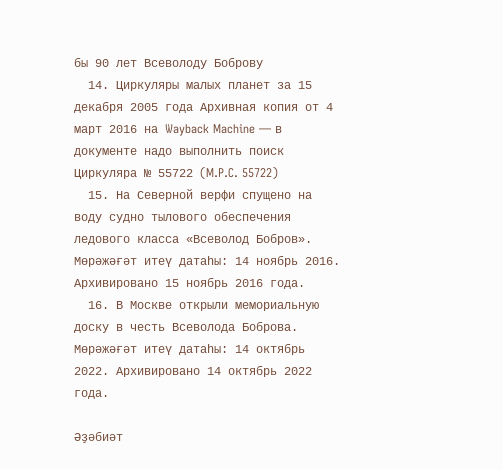бы 90 лет Всеволоду Боброву
  14. Циркуляры малых планет за 15 декабря 2005 года Архивная копия от 4 март 2016 на Wayback Machine — в документе надо выполнить поиск Циркуляра № 55722 (M.P.C. 55722)
  15. На Северной верфи спущено на воду судно тылового обеспечения ледового класса «Всеволод Бобров». Мөрәжәғәт итеү датаһы: 14 ноябрь 2016. Архивировано 15 ноябрь 2016 года.
  16. В Москве открыли мемориальную доску в честь Всеволода Боброва. Мөрәжәғәт итеү датаһы: 14 октябрь 2022. Архивировано 14 октябрь 2022 года.

Әҙәбиәт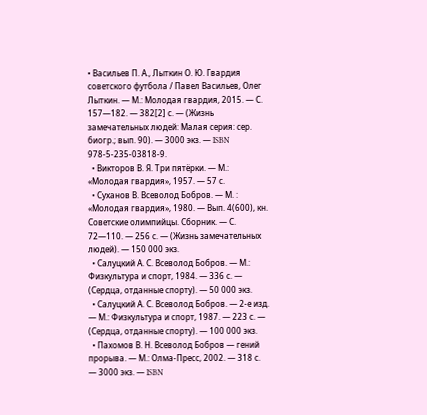• Васильев П. А., Лыткин О. Ю. Гвардия советского футбола / Павел Васильев, Олег Лыткин. — М.: Молодая гвардия, 2015. — С. 157—182. — 382[2] с. — (Жизнь замечательных людей: Малая серия: сер. биогр.; вып. 90). — 3000 экз. — ISBN 978-5-235-03818-9.
  • Викторов В. Я. Три пятёрки. — М.: «Молодая гвардия», 1957. — 57 с.
  • Суханов В. Всеволод Бобров. — М. : «Молодая гвардия», 1980. — Вып. 4(600), кн. Советские олимпийцы. Сборник. — С. 72—110. — 256 с. — (Жизнь замечательных людей). — 150 000 экз.
  • Салуцкий А. С. Всеволод Бобров. — М.: Физкультура и спорт, 1984. — 336 с. — (Сердца, отданные спорту). — 50 000 экз.
  • Салуцкий А. С. Всеволод Бобров. — 2-е изд. — М.: Физкультура и спорт, 1987. — 223 с. — (Сердца, отданные спорту). — 100 000 экз.
  • Пахомов В. Н. Всеволод Бобров — гений прорыва. — М.: Олма-Пресс, 2002. — 318 с. — 3000 экз. — ISBN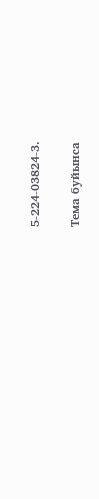5-224-03824-3.

Тема буйынса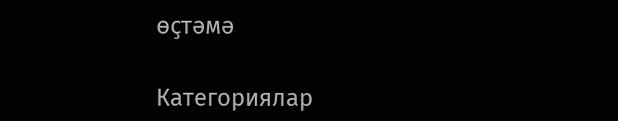өҫтәмә

Категориялар